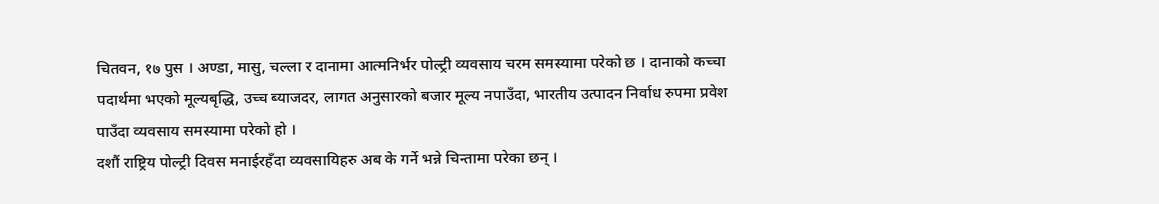चितवन, १७ पुस । अण्डा, मासु, चल्ला र दानामा आत्मनिर्भर पोल्ट्री व्यवसाय चरम समस्यामा परेको छ । दानाको कच्चा पदार्थमा भएको मूल्यबृद्धि, उच्च ब्याजदर, लागत अनुसारको बजार मूल्य नपाउँदा, भारतीय उत्पादन निर्वाध रुपमा प्रवेश पाउँदा व्यवसाय समस्यामा परेको हो ।
दशौं राष्ट्रिय पोल्ट्री दिवस मनाईरहँदा व्यवसायिहरु अब के गर्ने भन्ने चिन्तामा परेका छन् ।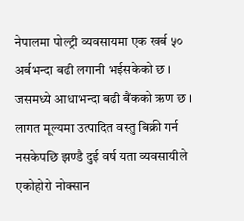नेपालमा पोल्ट्री व्यवसायमा एक खर्ब ५० अर्बभन्दा बढी लगानी भईसकेको छ । जसमध्ये आधाभन्दा बढी बैंकको ऋण छ । लागत मूल्यमा उत्पादित वस्तु बिक्री गर्न नसकेपछि झण्डै दुई वर्ष यता व्यवसायीले एकोहोरो नोक्सान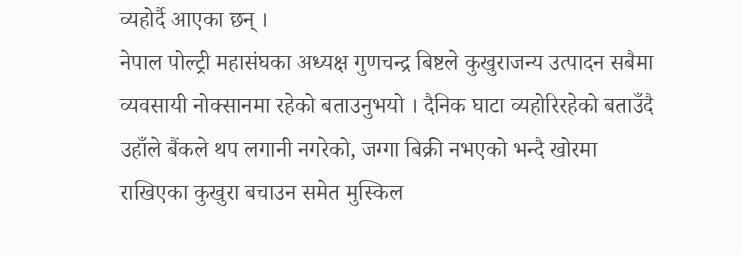व्यहोर्दै आएका छन् ।
नेपाल पोल्ट्री महासंघका अध्यक्ष गुणचन्द्र बिष्टले कुखुराजन्य उत्पादन सबैमा व्यवसायी नोक्सानमा रहेको बताउनुभयो । दैनिक घाटा व्यहोरिरहेको बताउँदै उहाँले बैंकले थप लगानी नगरेको, जग्गा बिक्री नभएको भन्दै खोरमा राखिएका कुखुरा बचाउन समेत मुस्किल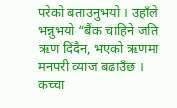परेको बताउनुभयो । उहाँले भन्नुभयो “बैंक चाहिने जति ऋण दिंदैन, भएको ऋणमा मनपरी व्याज बढाउँछ । कच्चा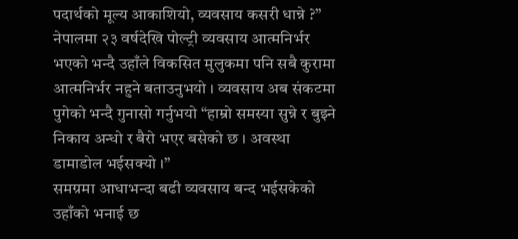पदार्थको मूल्य आकाशियो, व्यवसाय कसरी धान्ने ?”
नेपालमा २३ वर्षदेखि पोल्ट्री व्यवसाय आत्मनिर्भर भएको भन्दै उहाँले विकसित मुलुकमा पनि सबै कुरामा आत्मनिर्भर नहुने बताउनुभयो । व्यवसाय अब संकटमा पुगेको भन्दै गुनासो गर्नुभयो “हाम्रो समस्या सुन्ने र बुझ्ने निकाय अन्धो र बैरो भएर बसेको छ । अवस्था डामाडोल भईसक्यो ।”
समग्रमा आधाभन्दा बढी व्यवसाय बन्द भईसकेको उहाँको भनाई छ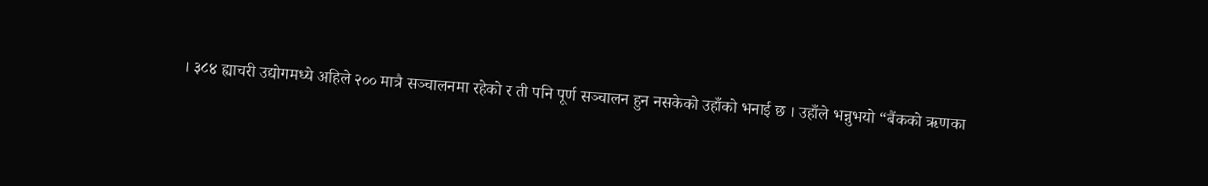। ३८४ ह्याचरी उद्योगमध्ये अहिले २०० मात्रै सञ्चालनमा रहेको र ती पनि पूर्ण सञ्चालन हुन नसकेको उहाँको भनाई छ । उहाँले भन्नुभयो “बैंकको ऋणका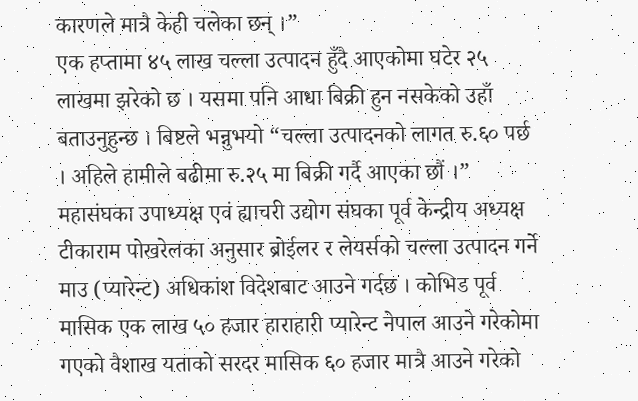कारणले मात्रै केही चलेका छन् ।”
एक हप्तामा ४५ लाख चल्ला उत्पादन हुँदै आएकोमा घटेर २५ लाखमा झरेको छ । यसमा पनि आधा बिक्री हुन नसकेको उहाँ बताउनुहुन्छ । बिष्टले भन्नुभयो “चल्ला उत्पादनको लागत रु.६० पर्छ । अहिले हामीले बढीमा रु.२५ मा बिक्री गर्दै आएका छौं ।”
महासंघका उपाध्यक्ष एवं ह्याचरी उद्योग संघका पूर्व केन्द्रीय अध्यक्ष टीकाराम पोखरेलका अनुसार ब्रोईलर र लेयर्सको चल्ला उत्पादन गर्ने माउ (प्यारेन्ट) अधिकांश विदेशबाट आउने गर्दछ । कोभिड पूर्व मासिक एक लाख ५० हजार हाराहारी प्यारेन्ट नेपाल आउने गरेकोमा गएको वैशाख यताको सरदर मासिक ६० हजार मात्रै आउने गरेको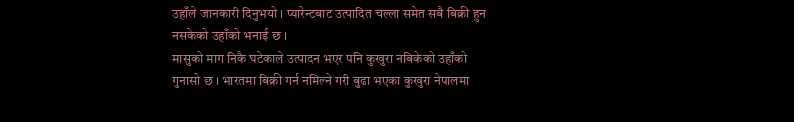उहाँले जानकारी दिनुभयो । प्यारेन्टबाट उत्पादित चल्ला समेत सबै बिक्री हुन नसकेको उहाँको भनाई छ ।
मासुको माग निकै घटेकाले उत्पादन भएर पनि कुखुरा नबिकेको उहाँको गुनासो छ । भारतमा बिक्री गर्न नमिल्ने गरी बुढा भएका कुखुरा नेपालमा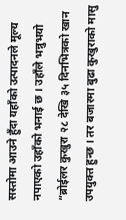सस्तोमा आउने हुँदा यहाँको उत्पादनले मूल्य नपाएको उहाँको भनाई छ । उहाँले भन्नुभयो “ब्रोईलर कुखुरा २८ देखि ३५ दिनभित्रको खान उपयुक्त हुन्छ । तर बजारमा बुढा कुखुराको मासु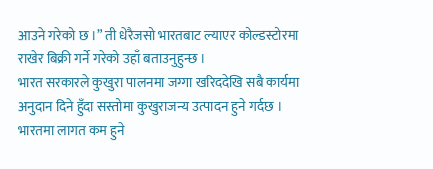आउने गरेको छ ।” ती धेरैजसो भारतबाट ल्याएर कोल्डस्टोरमा राखेर बिक्री गर्ने गरेको उहाँ बताउनुहुन्छ ।
भारत सरकारले कुखुरा पालनमा जग्गा खरिददेखि सबै कार्यमा अनुदान दिने हुँदा सस्तोमा कुखुराजन्य उत्पादन हुने गर्दछ । भारतमा लागत कम हुने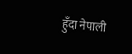हुँदा नेपाली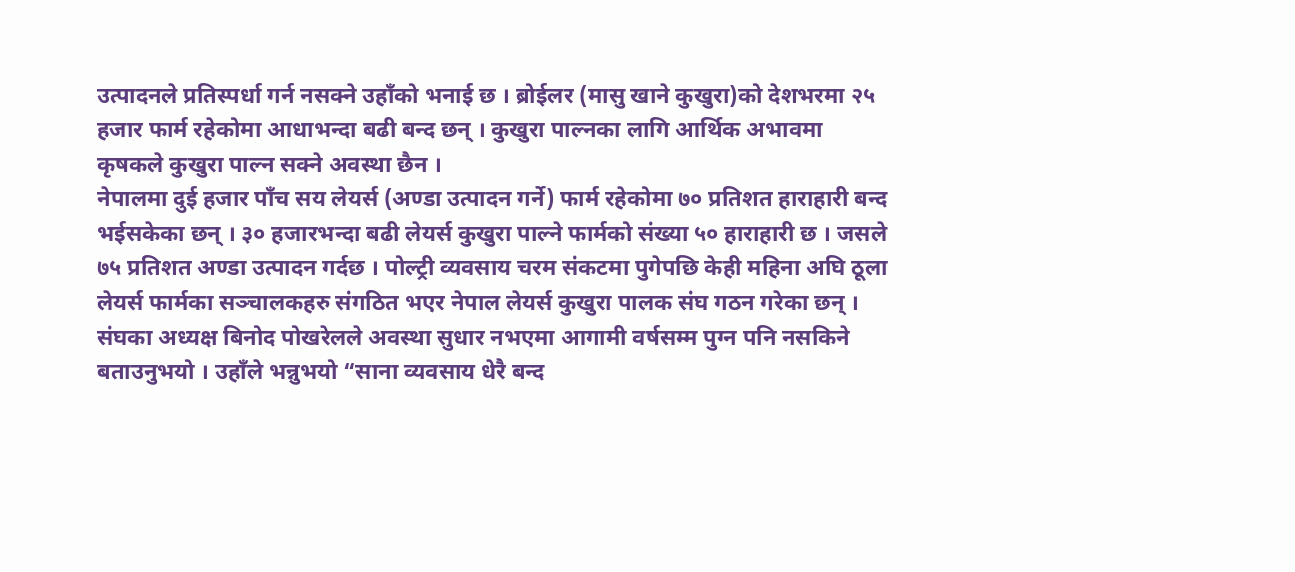उत्पादनले प्रतिस्पर्धा गर्न नसक्ने उहाँको भनाई छ । ब्रोईलर (मासु खाने कुखुरा)को देशभरमा २५ हजार फार्म रहेकोमा आधाभन्दा बढी बन्द छन् । कुखुरा पाल्नका लागि आर्थिक अभावमा कृषकले कुखुरा पाल्न सक्ने अवस्था छैन ।
नेपालमा दुई हजार पाँच सय लेयर्स (अण्डा उत्पादन गर्ने) फार्म रहेकोमा ७० प्रतिशत हाराहारी बन्द भईसकेका छन् । ३० हजारभन्दा बढी लेयर्स कुखुरा पाल्ने फार्मको संख्या ५० हाराहारी छ । जसले ७५ प्रतिशत अण्डा उत्पादन गर्दछ । पोल्ट्री व्यवसाय चरम संकटमा पुगेपछि केही महिना अघि ठूला लेयर्स फार्मका सञ्चालकहरु संगठित भएर नेपाल लेयर्स कुखुरा पालक संघ गठन गरेका छन् ।
संघका अध्यक्ष बिनोद पोखरेलले अवस्था सुधार नभएमा आगामी वर्षसम्म पुग्न पनि नसकिने बताउनुभयो । उहाँले भन्नुभयो “साना व्यवसाय धेरै बन्द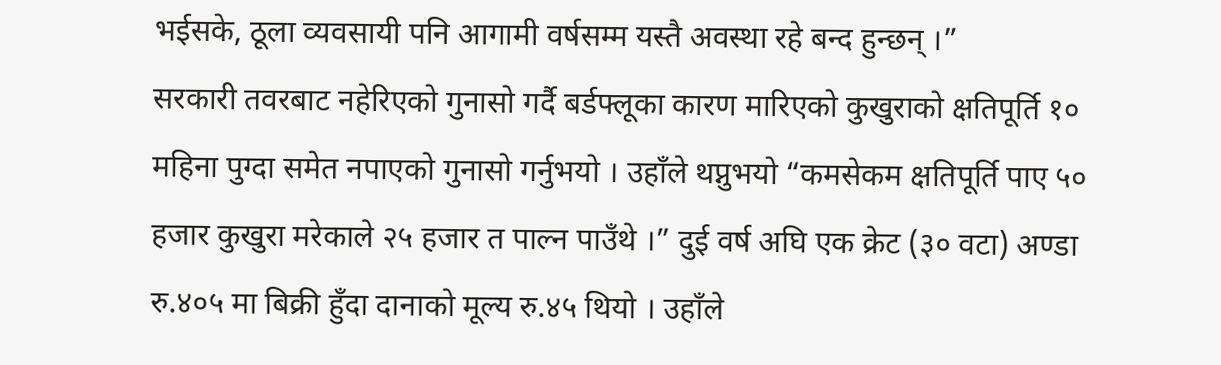भईसके, ठूला व्यवसायी पनि आगामी वर्षसम्म यस्तै अवस्था रहे बन्द हुन्छन् ।”
सरकारी तवरबाट नहेरिएको गुनासो गर्दै बर्डफ्लूका कारण मारिएको कुखुराको क्षतिपूर्ति १० महिना पुग्दा समेत नपाएको गुनासो गर्नुभयो । उहाँले थप्नुभयो “कमसेकम क्षतिपूर्ति पाए ५० हजार कुखुरा मरेकाले २५ हजार त पाल्न पाउँथे ।” दुई वर्ष अघि एक क्रेट (३० वटा) अण्डा रु.४०५ मा बिक्री हुँदा दानाको मूल्य रु.४५ थियो । उहाँले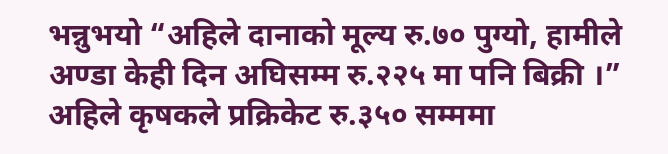भन्नुभयो “अहिले दानाको मूल्य रु.७० पुग्यो, हामीले अण्डा केही दिन अघिसम्म रु.२२५ मा पनि बिक्री ।” अहिले कृषकले प्रक्रिकेट रु.३५० सम्ममा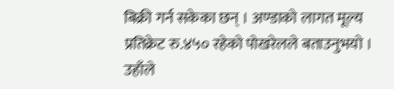बिक्री गर्न सकेका छन् । अण्डाको लागत मूल्य प्रतिक्रेट रु.४५० रहेको पोखरेलले बताउनुभयो । उहाँले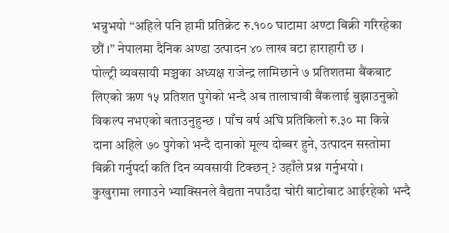भन्नुभयो “अहिले पनि हामी प्रतिक्रेट रु.१०० घाटामा अण्टा बिक्री गरिरहेका छौं ।” नेपालमा दैनिक अण्डा उत्पादन ४० लाख वटा हाराहारी छ ।
पोल्ट्री व्यवसायी मञ्चका अध्यक्ष राजेन्द्र लामिछाने ७ प्रतिशतमा बैंकबाट लिएको ऋण १५ प्रतिशत पुगेको भन्दै अब तालाचावी बैंकलाई बुझाउनुको विकल्प नभएको बताउनुहुन्छ । पाँच वर्ष अघि प्रतिकिलो रु.३० मा किन्ने दाना अहिले ७० पुगेको भन्दै दानाको मूल्य दोब्बर हुने, उत्पादन सस्तोमा बिक्री गर्नुपर्दा कति दिन व्यवसायी टिक्छन् ? उहाँले प्रश्न गर्नुभयो ।
कुखुरामा लगाउने भ्याक्सिनले वैद्यता नपाउँदा चोरी बाटोबाट आईरहेको भन्दै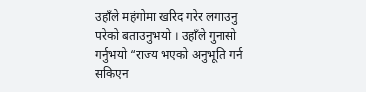उहाँले महंगोमा खरिद गरेर लगाउनु परेको बताउनुभयो । उहाँले गुनासो गर्नुभयो “राज्य भएको अनुभूति गर्न सकिएन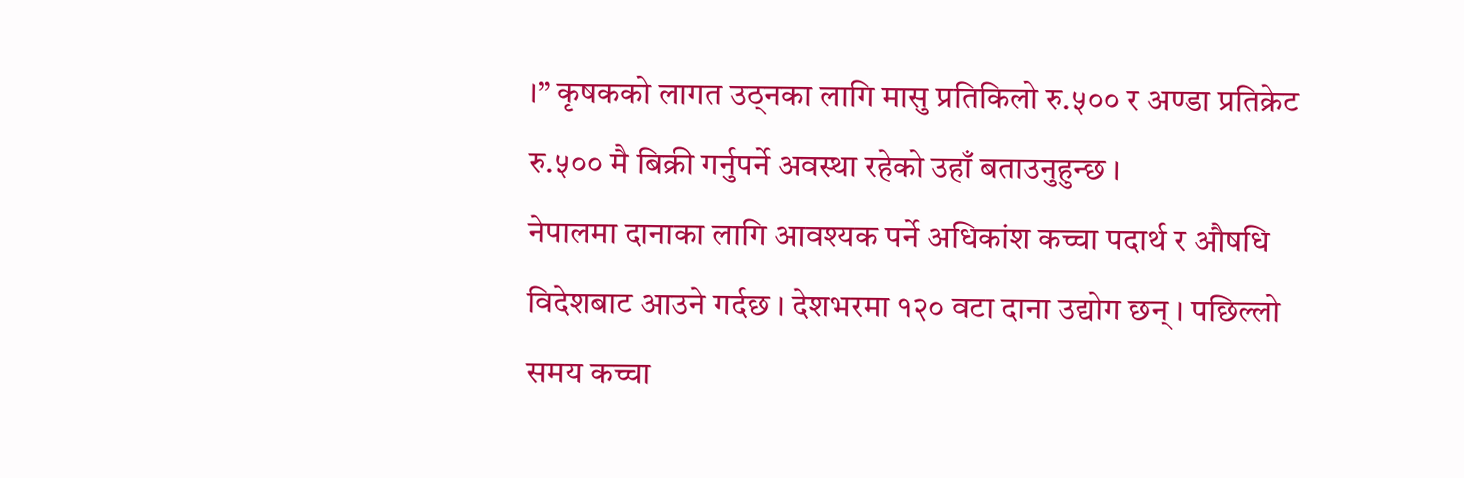।” कृषकको लागत उठ्नका लागि मासु प्रतिकिलो रु.५०० र अण्डा प्रतिक्रेट रु.५०० मै बिक्री गर्नुपर्ने अवस्था रहेको उहाँ बताउनुहुन्छ ।
नेपालमा दानाका लागि आवश्यक पर्ने अधिकांश कच्चा पदार्थ र औषधि विदेशबाट आउने गर्दछ । देशभरमा १२० वटा दाना उद्योग छन् । पछिल्लो समय कच्चा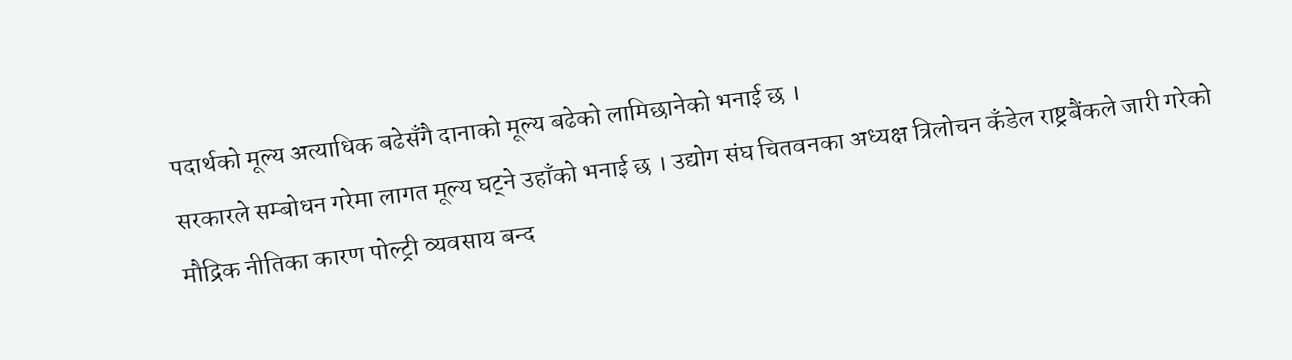पदार्थको मूल्य अत्याधिक बढेसँगै दानाको मूल्य बढेको लामिछानेको भनाई छ ।
सरकारले सम्बोधन गरेमा लागत मूल्य घट्ने उहाँको भनाई छ । उद्योग संघ चितवनका अध्यक्ष त्रिलोचन कँडेल राष्ट्रबैंकले जारी गरेको मौद्रिक नीतिका कारण पोल्ट्री व्यवसाय बन्द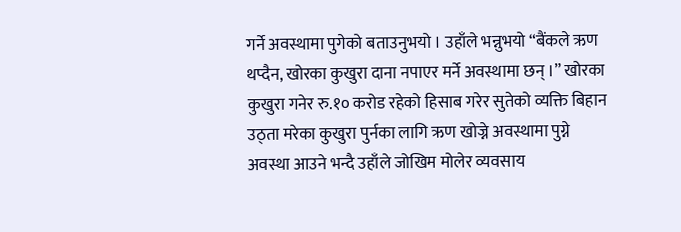गर्ने अवस्थामा पुगेको बताउनुभयो । उहाँले भन्नुभयो “बैंकले ऋण थप्दैन, खोरका कुखुरा दाना नपाएर मर्ने अवस्थामा छन् ।” खोरका कुखुरा गनेर रु.१० करोड रहेको हिसाब गरेर सुतेको व्यक्ति बिहान उठ्ता मरेका कुखुरा पुर्नका लागि ऋण खोज्ने अवस्थामा पुग्ने अवस्था आउने भन्दै उहाँले जोखिम मोलेर व्यवसाय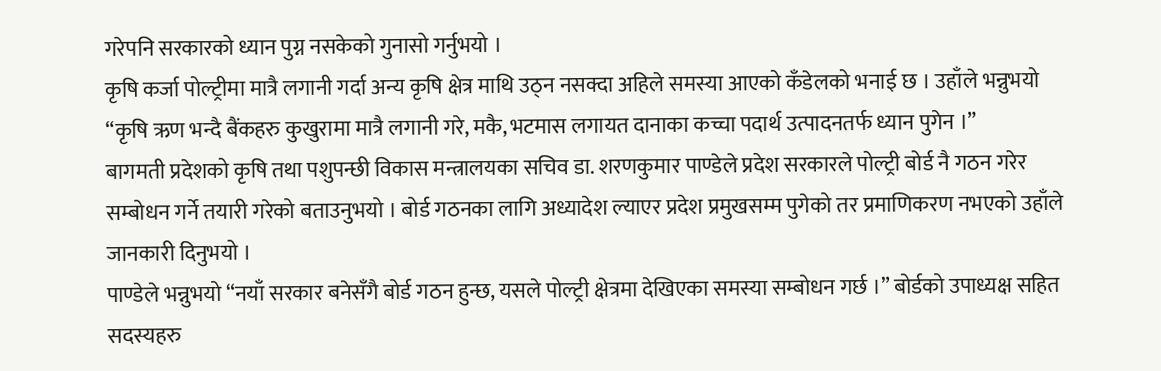गरेपनि सरकारको ध्यान पुग्न नसकेको गुनासो गर्नुभयो ।
कृषि कर्जा पोल्ट्रीमा मात्रै लगानी गर्दा अन्य कृषि क्षेत्र माथि उठ्न नसक्दा अहिले समस्या आएको कँडेलको भनाई छ । उहाँले भन्नुभयो “कृषि ऋण भन्दै बैंकहरु कुखुरामा मात्रै लगानी गरे, मकै, भटमास लगायत दानाका कच्चा पदार्थ उत्पादनतर्फ ध्यान पुगेन ।”
बागमती प्रदेशको कृषि तथा पशुपन्छी विकास मन्त्रालयका सचिव डा. शरणकुमार पाण्डेले प्रदेश सरकारले पोल्ट्री बोर्ड नै गठन गरेर सम्बोधन गर्ने तयारी गरेको बताउनुभयो । बोर्ड गठनका लागि अध्यादेश ल्याएर प्रदेश प्रमुखसम्म पुगेको तर प्रमाणिकरण नभएको उहाँले जानकारी दिनुभयो ।
पाण्डेले भन्नुभयो “नयाँ सरकार बनेसँगै बोर्ड गठन हुन्छ, यसले पोल्ट्री क्षेत्रमा देखिएका समस्या सम्बोधन गर्छ ।” बोर्डको उपाध्यक्ष सहित सदस्यहरु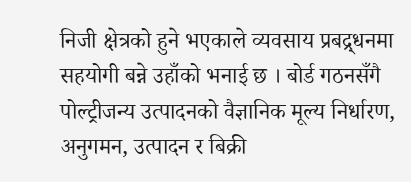निजी क्षेत्रको हुने भएकाले व्यवसाय प्रबद्र्धनमा सहयोगी बन्ने उहाँको भनाई छ । बोर्ड गठनसँगै पोल्ट्रीजन्य उत्पादनको वैज्ञानिक मूल्य निर्धारण, अनुगमन, उत्पादन र बिक्री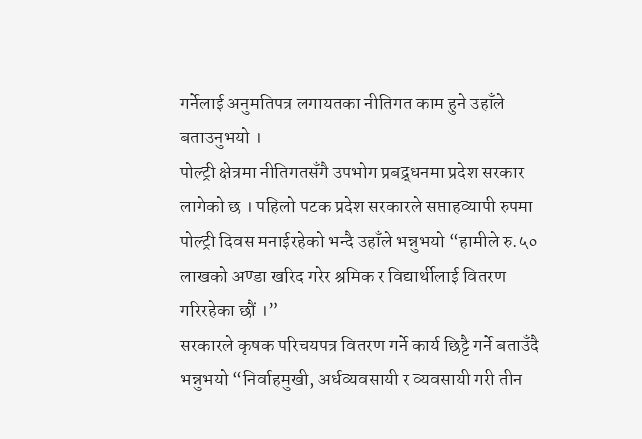गर्नेलाई अनुमतिपत्र लगायतका नीतिगत काम हुने उहाँले बताउनुभयो ।
पोल्ट्री क्षेत्रमा नीतिगतसँगै उपभोग प्रबद्र्धनमा प्रदेश सरकार लागेको छ । पहिलो पटक प्रदेश सरकारले सप्ताहव्यापी रुपमा पोल्ट्री दिवस मनाईरहेको भन्दै उहाँले भन्नुभयो “हामीले रु.५० लाखको अण्डा खरिद गरेर श्रमिक र विद्यार्थीलाई वितरण गरिरहेका छौं ।”
सरकारले कृषक परिचयपत्र वितरण गर्ने कार्य छिट्टै गर्ने बताउँदै भन्नुभयो “निर्वाहमुखी, अर्धव्यवसायी र व्यवसायी गरी तीन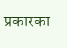प्रकारका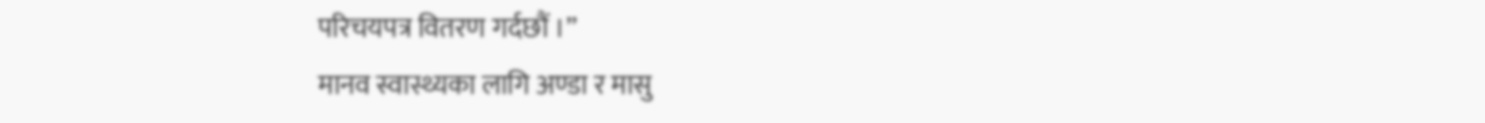परिचयपत्र वितरण गर्दछौं ।”
मानव स्वास्थ्यका लागि अण्डा र मासु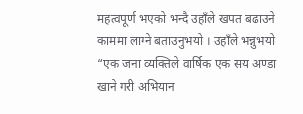महत्वपूर्ण भएको भन्दै उहाँले खपत बढाउने काममा लाग्ने बताउनुभयो । उहाँले भन्नुभयो “एक जना व्यक्तिले वार्षिक एक सय अण्डा खाने गरी अभियान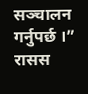सञ्चालन गर्नुपर्छ ।” रासस